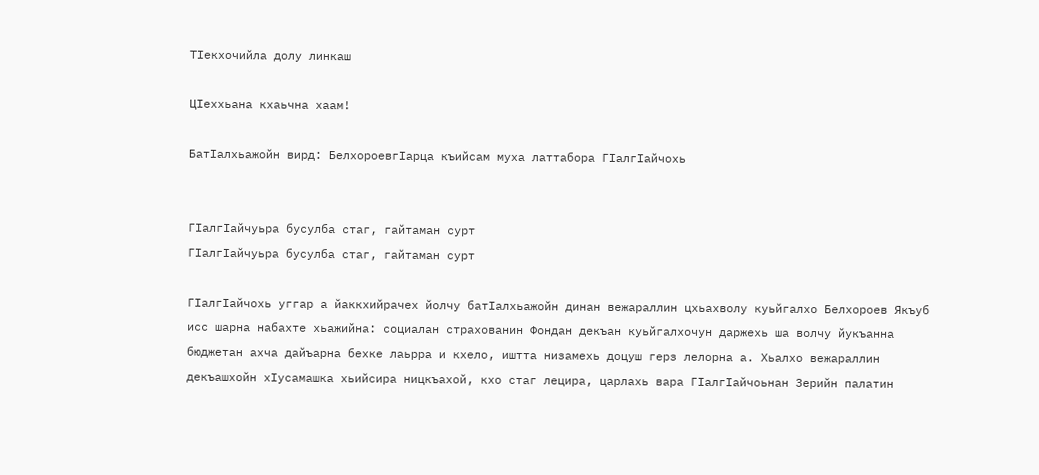ТIекхочийла долу линкаш

ЦIеххьана кхаьчна хаам!

БатIалхьажойн вирд: БелхороевгIарца къийсам муха латтабора ГIалгIайчохь


ГIалгIайчуьра бусулба стаг, гайтаман сурт
ГIалгIайчуьра бусулба стаг, гайтаман сурт

ГIалгIайчохь уггар а йаккхийрачех йолчу батIалхьажойн динан вежараллин цхьахволу куьйгалхо Белхороев Якъуб исс шарна набахте хьажийна: социалан страхованин Фондан декъан куьйгалхочун даржехь ша волчу йукъанна бюджетан ахча дайъарна бехке лаьрра и кхело, иштта низамехь доцуш герз лелорна а. Хьалхо вежараллин декъашхойн хIусамашка хьийсира ницкъахой, кхо стаг лецира, царлахь вара ГIалгIайчоьнан Зерийн палатин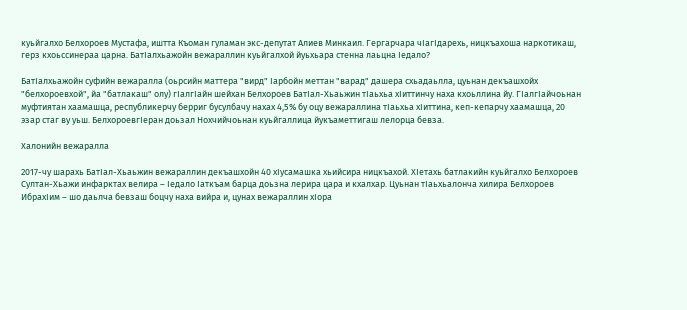куьйгалхо Белхороев Мустафа, иштта Къоман гуламан экс-депутат Алиев Минкаил. Гергарчара чIагIдарехь, ницкъахоша наркотикаш, герз кхоьссинераа царна. БатIалхьажойн вежараллин куьйгалхой йуьхьара стенна лаьцна Iедало?

БатIалхьажойн суфийн вежаралла (оьрсийн маттера "вирд" Iарбойн меттан "варад" дашера схьадаьлла, цуьнан декъашхойх "белхороевхой", йа "батлакаш" олу) гIалгIайн шейхан Белхороев БатIал-Хьаьжин тIаьхьа хIиттинчу наха кхоьллина йу. ГIалгIайчоьнан муфтиятан хаамашца, республикерчу берриг бусулбачу нахах 4,5% бу оцу вежараллина тIаьхьа хIиттина, кеп-кепарчу хаамашца, 20 эзар стаг ву уьш. БелхороевгIеран доьзал Нохчийчоьнан куьйгаллица йукъаметтигаш лелорца бевза.

Халонийн вежаралла

2017-чу шарахь БатIал-Хьаьжин вежараллин декъашхойн 40 хIусамашка хьийсира ницкъахой. ХIетахь батлакийн куьйгалхо Белхороев Султан-Хьажи инфарктах велира – Iедало Iаткъам барца доьзна лерира цара и кхалхар. Цуьнан тIаьхьалонча хилира Белхороев ИбрахIим – шо даьлча бевзаш боцчу наха вийра и, цунах вежараллин хIора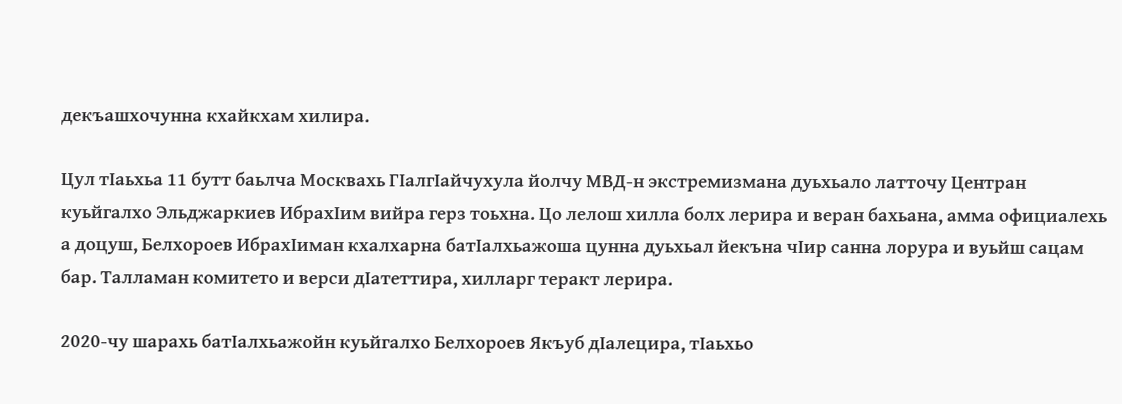декъашхочунна кхайкхам хилира.

Цул тIаьхьа 11 бутт баьлча Москвахь ГIалгIайчухула йолчу МВД-н экстремизмана дуьхьало латточу Центран куьйгалхо Эльджаркиев ИбрахIим вийра герз тоьхна. Цо лелош хилла болх лерира и веран бахьана, амма официалехь а доцуш, Белхороев ИбрахIиман кхалхарна батIалхьажоша цунна дуьхьал йекъна чIир санна лорура и вуьйш сацам бар. Талламан комитето и верси дIатеттира, хилларг теракт лерира.

2020-чу шарахь батIалхьажойн куьйгалхо Белхороев Якъуб дIалецира, тIаьхьо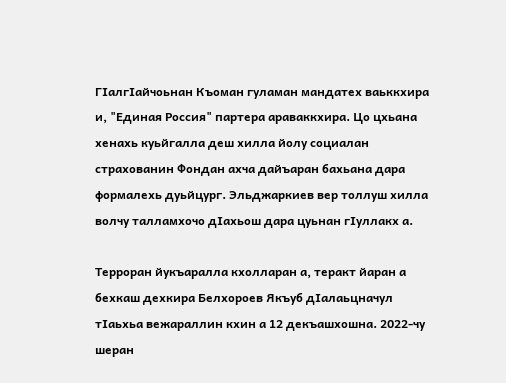ГIалгIайчоьнан Къоман гуламан мандатех ваьккхира и, "Единая Россия" партера араваккхира. Цо цхьана хенахь куьйгалла деш хилла йолу социалан страхованин Фондан ахча дайъаран бахьана дара формалехь дуьйцург. Эльджаркиев вер толлуш хилла волчу талламхочо дIахьош дара цуьнан гIуллакх а.

Терроран йукъаралла кхолларан а, теракт йаран а бехкаш дехкира Белхороев Якъуб дIалаьцначул тIаьхьа вежараллин кхин а 12 декъашхошна. 2022-чу шеран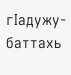гIадужу-баттахь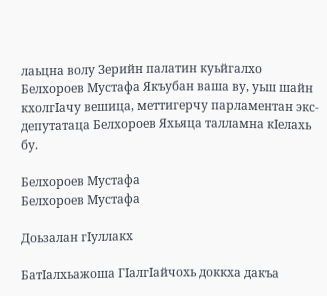лаьцна волу Зерийн палатин куьйгалхо Белхороев Мустафа Якъубан ваша ву, уьш шайн кхолгIачу вешица, меттигерчу парламентан экс-депутатаца Белхороев Яхьяца талламна кIелахь бу.

Белхороев Мустафа
Белхороев Мустафа

Доьзалан гIуллакх

БатIалхьажоша ГIалгIайчохь доккха дакъа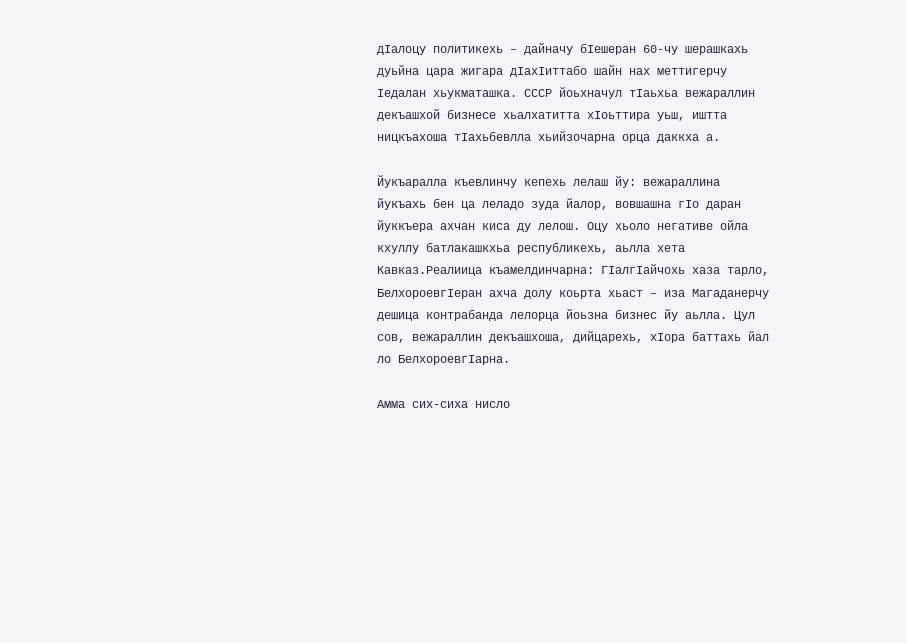дIалоцу политикехь – дайначу бIешеран 60-чу шерашкахь дуьйна цара жигара дIахIиттабо шайн нах меттигерчу Iедалан хьукматашка. СССР йоьхначул тIаьхьа вежараллин декъашхой бизнесе хьалхатитта хIоьттира уьш, иштта ницкъахоша тIахьбевлла хьийзочарна орца даккха а.

Йукъаралла къевлинчу кепехь лелаш йу: вежараллина йукъахь бен ца леладо зуда йалор, вовшашна гIо даран йуккъера ахчан киса ду лелош. Оцу хьоло негативе ойла кхуллу батлакашкхьа республикехь, аьлла хета Кавказ.Реалиица къамелдинчарна: ГIалгIайчохь хаза тарло, БелхороевгIеран ахча долу коьрта хьаст – иза Магаданерчу дешица контрабанда лелорца йоьзна бизнес йу аьлла. Цул сов, вежараллин декъашхоша, дийцарехь, хIора баттахь йал ло БелхороевгIарна.

Амма сих-сиха нисло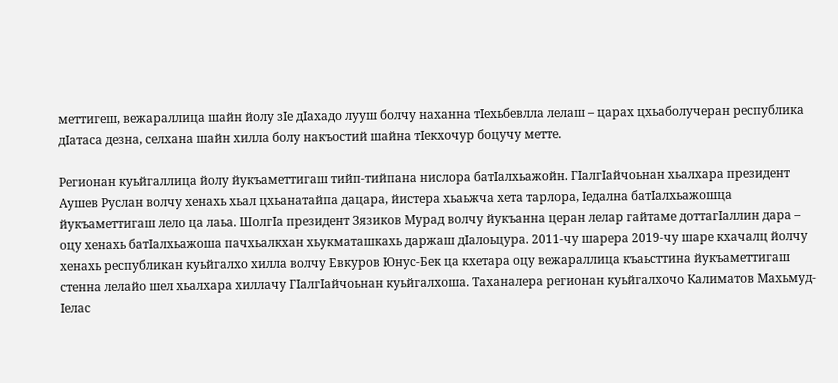меттигеш, вежараллица шайн йолу зIе дIахадо лууш болчу наханна тIехьбевлла лелаш – царах цхьаболучеран республика дIатаса дезна, селхана шайн хилла болу накъостий шайна тIекхочур боцучу метте.

Регионан куьйгаллица йолу йукъаметтигаш тийп-тийпана нислора батIалхьажойн. ГIалгIайчоьнан хьалхара президент Аушев Руслан волчу хенахь хьал цхьанатайпа дацара, йистера хьаьжча хета тарлора, Iедална батIалхьажошца йукъаметтигаш лело ца лаьа. ШолгIа президент Зязиков Мурад волчу йукъанна церан лелар гайтаме доттагIаллин дара – оцу хенахь батIалхьажоша пачхьалкхан хьукматашкахь даржаш дIалоьцура. 2011-чу шарера 2019-чу шаре кхачалц йолчу хенахь республикан куьйгалхо хилла волчу Евкуров Юнус-Бек ца кхетара оцу вежараллица къаьсттина йукъаметтигаш стенна лелайо шел хьалхара хиллачу ГIалгIайчоьнан куьйгалхоша. Таханалера регионан куьйгалхочо Калиматов Махьмуд-Iелас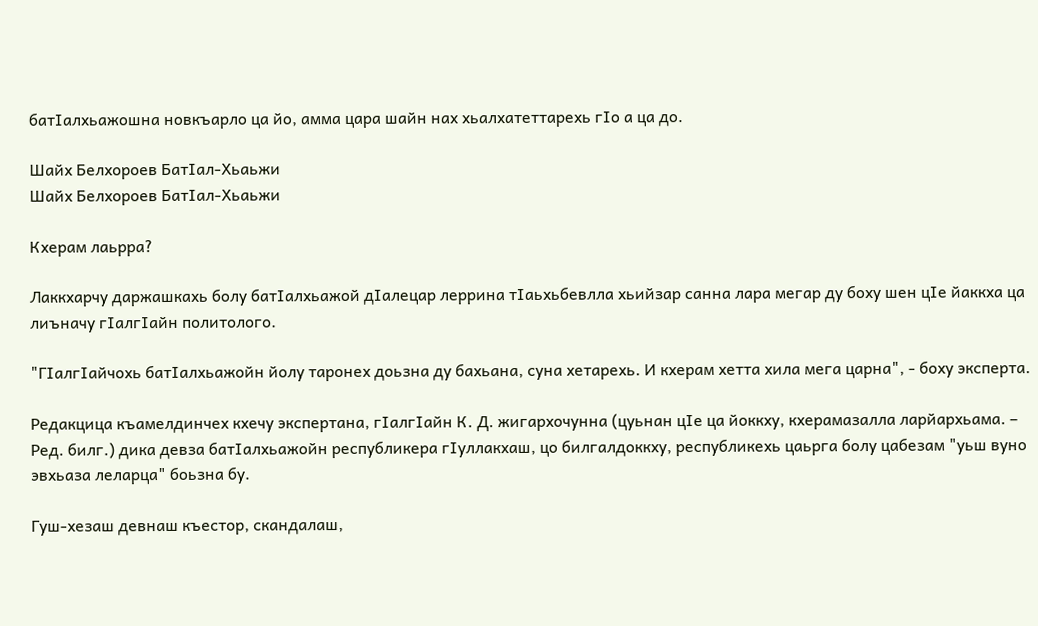батIалхьажошна новкъарло ца йо, амма цара шайн нах хьалхатеттарехь гIо а ца до.

Шайх Белхороев БатIал-Хьаьжи
Шайх Белхороев БатIал-Хьаьжи

Кхерам лаьрра?

Лаккхарчу даржашкахь болу батIалхьажой дIалецар леррина тIаьхьбевлла хьийзар санна лара мегар ду боху шен цIе йаккха ца лиъначу гIалгIайн политолого.

"ГIалгIайчохь батIалхьажойн йолу таронех доьзна ду бахьана, суна хетарехь. И кхерам хетта хила мега царна", - боху эксперта.

Редакцица къамелдинчех кхечу экспертана, гIалгIайн К. Д. жигархочунна (цуьнан цIе ца йоккху, кхерамазалла ларйархьама. – Ред. билг.) дика девза батIалхьажойн республикера гIуллакхаш, цо билгалдоккху, республикехь цаьрга болу цабезам "уьш вуно эвхьаза леларца" боьзна бу.

Гуш-хезаш девнаш къестор, скандалаш,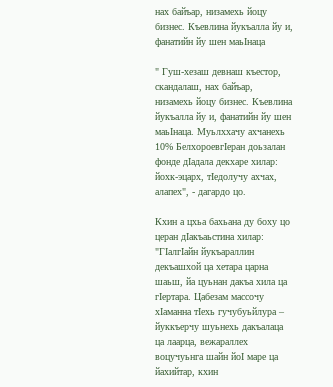нах байъар, низамехь йоцу бизнес. Къевлина йукъалла йу и, фанатийн йу шен маьIнаца

" Гуш-хезаш девнаш къестор, скандалаш, нах байъар, низамехь йоцу бизнес. Къевлина йукъалла йу и, фанатийн йу шен маьIнаца. Муьлххачу ахчанехь 10% БелхороевгIеран доьзалан фонде дIадала декхаре хилар: йохк-эцарх, тIедолучу ахчах, алапех", - дагардо цо.

Кхин а цхьа бахьана ду боху цо церан дIакъаьстина хилар: "ГIалгIайн йукъараллин декъашхой ца хетара царна шаьш, йа цуьнан дакъа хила ца гIертара. Цабезам массочу хIаманна тIехь гучубуьйлура – йуккъерчу шуьнехь дакъалаца ца лаарца, вежараллех воцучуьнга шайн йоI маре ца йахийтар, кхин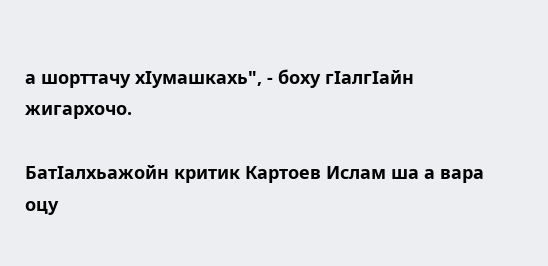а шорттачу хIумашкахь", - боху гIалгIайн жигархочо.

БатIалхьажойн критик Картоев Ислам ша а вара оцу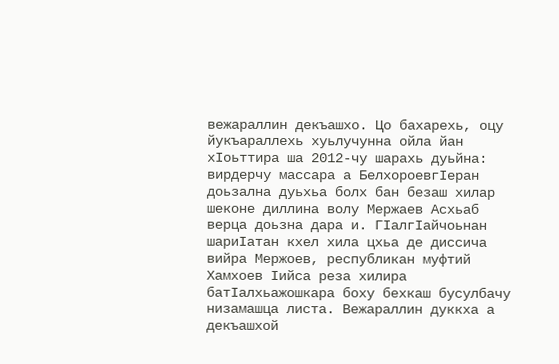вежараллин декъашхо. Цо бахарехь, оцу йукъараллехь хуьлучунна ойла йан хIоьттира ша 2012-чу шарахь дуьйна: вирдерчу массара а БелхороевгIеран доьзална дуьхьа болх бан безаш хилар шеконе диллина волу Мержаев Асхьаб верца доьзна дара и. ГIалгIайчоьнан шариIатан кхел хила цхьа де диссича вийра Мержоев, республикан муфтий Хамхоев Iийса реза хилира батIалхьажошкара боху бехкаш бусулбачу низамашца листа. Вежараллин дуккха а декъашхой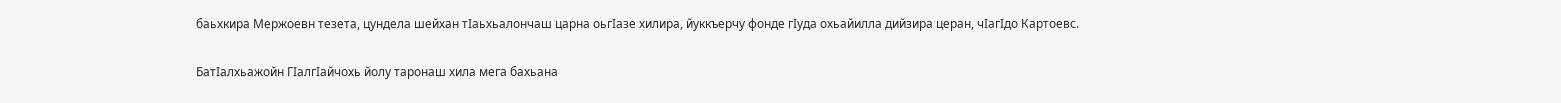баьхкира Мержоевн тезета, цундела шейхан тIаьхьалончаш царна оьгIазе хилира, йуккъерчу фонде гIуда охьайилла дийзира церан, чIагIдо Картоевс.

БатIалхьажойн ГIалгIайчохь йолу таронаш хила мега бахьана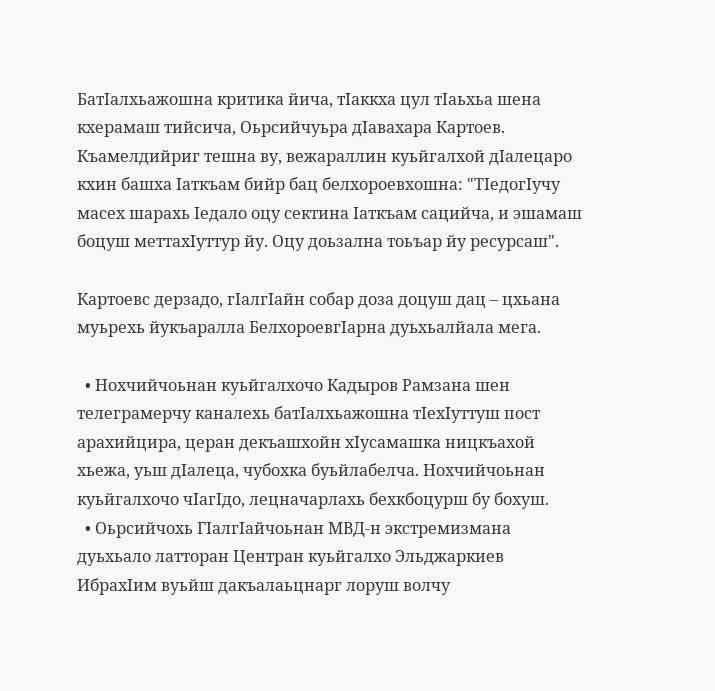БатIалхьажошна критика йича, тIаккха цул тIаьхьа шена кхерамаш тийсича, Оьрсийчуьра дIавахара Картоев. Къамелдийриг тешна ву, вежараллин куьйгалхой дIалецаро кхин башха Iаткъам бийр бац белхороевхошна: "ТIедогIучу масех шарахь Iедало оцу сектина Iаткъам сацийча, и эшамаш боцуш меттахIуттур йу. Оцу доьзална тоьъар йу ресурсаш".

Картоевс дерзадо, гIалгIайн собар доза доцуш дац – цхьана муьрехь йукъаралла БелхороевгIарна дуьхьалйала мега.

  • Нохчийчоьнан куьйгалхочо Кадыров Рамзана шен телеграмерчу каналехь батIалхьажошна тIехIуттуш пост арахийцира, церан декъашхойн хIусамашка ницкъахой хьежа, уьш дIалеца, чубохка буьйлабелча. Нохчийчоьнан куьйгалхочо чIагIдо, лецначарлахь бехкбоцурш бу бохуш.
  • Оьрсийчохь ГIалгIайчоьнан МВД-н экстремизмана дуьхьало латторан Центран куьйгалхо Эльджаркиев ИбрахIим вуьйш дакъалаьцнарг лоруш волчу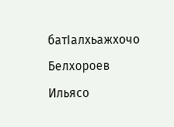батIалхьажхочо Белхороев Ильясо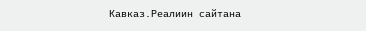Кавказ.Реалиин сайтана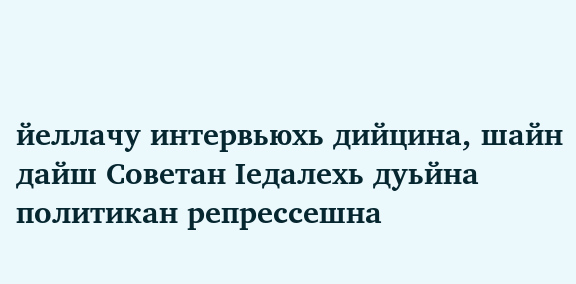йеллачу интервьюхь дийцина, шайн дайш Советан Iедалехь дуьйна политикан репрессешна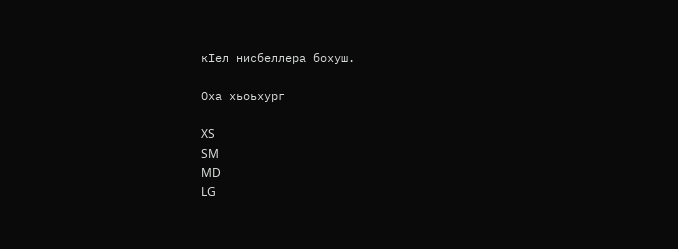кIел нисбеллера бохуш.

Оха хьоьхург

XS
SM
MD
LG